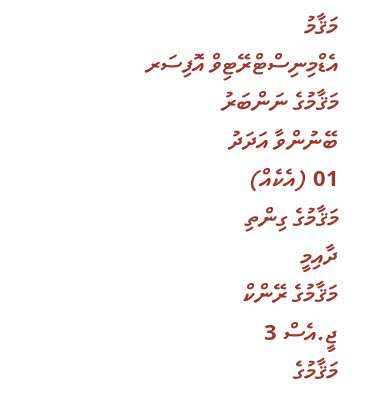މަޤާމު
އެޑްމިނިސްޓްރޭޓިވް އޮފިސަރ
މަޤާމުގެ ނަންބަރު
ބޭނުންވާ އަދަދު
01 (އެކެއް)
މަޤާމުގެ ގިންތި
ދާއިމީ
މަޤާމުގެ ރޭންކް
ޖީ.އެސް 3
މަޤާމުގެ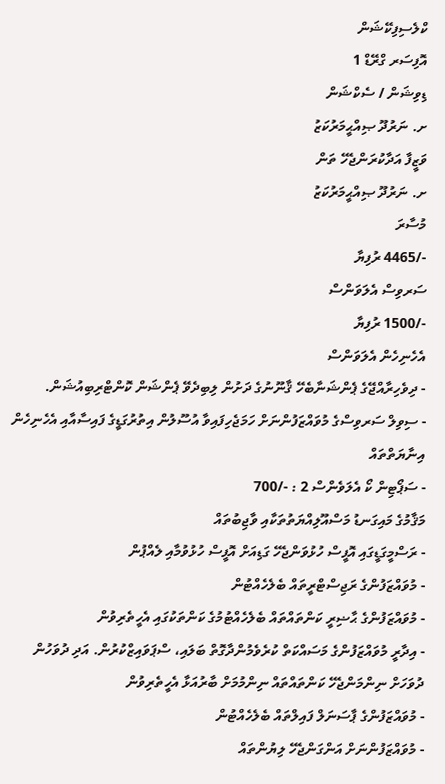ކްލެސިފިކޭޝަން
އޮފިސަރ ގްރޭޑް 1
ޑިވިޝަން / ސެކްޝަން
ށ. ނަރުދޫ ޞިއްޙީމަރުކަޒު
ވަޒީފާ އަދާކުރަންޖެހޭ ތަން
ށ. ނަރުދޫ ޞިއްޙީމަރުކަޒު
މުސާރަ
-/4465 ރުފިޔާ
ސަރވިސް އެލަވަންސް
-/1500 ރުފިޔާ
އެހެނިހެން އެލަވަންސް
- ދިވެހިރާއްޖޭގެ ޕެންޝަނާބެހޭ ޤާނޫނުގެ ދަށުން ލިބިދެވޭ ޕެންޝަން ކޮންޓްރިބިއުޝަން.
- ސިވިލް ސަރވިސްގެ މުވައްޒަފުންނަށް ހަމަޖެހިފައިވާ އުސޫލުން އިތުރުގަޑީގެ ފައިސާއާއި އެހެނިހެން އިނާޔަތްތައް
- ސަޕޯޓިން ކޯ އެލަވެންސް 2 : -/700
މަޤާމުގެ މައިގަނޑު މަސްއޫލިއްޔަތުތަކާއި ވާޖިބުތައް
- ރަސްމީގަޑީގައި އޮފީސް ހުޅުވަންޖެހޭ ގަޑިއަށް އޮފީސް ހުޅުވުމާއި ލެއްޕުން
- މުވައްޒަފުންގެ ރަޖިސްޓްރީތައް ބެލެހެއްޓުން
- މުވައްޒަފުންގެ ޙާޟިރީ ކަންތައްތައް ބެލެހެއްޓުމުގެ ކަންތަކުގައި އެހީތެރިވުން
- އިދާރީ މުވައްޒަފުންގެ މަސައްކަތް ކުރެވެމުންދާގޮތް ބަލައި، ސްޕަވައިޒްކުރުން. އަދި ދުވަހުން ދުވަހަށް ނިންމަންޖެހޭ ކަންތައްތައް ނިންމުމަށް ބާރުއަޅާ އެހީތެރިވުން
- މުވައްޒަފުންގެ ޕާސަނަލް ފައިލްތައް ބެލެހެއްޓުން
- މުވައްޒަފުންނަށް އަންގަންޖެހޭ ލިޔުންތައް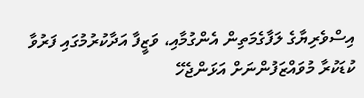އިސްވެރިޔާގެ ލަފާގެމަތިން އެންގުމާއި، ވަޒީފާ އަދާކުރުމުގައި ފަރުވާ ކުޑަކުރާ މުވައްޒަފުންނަށް އަޅަންޖެހޭ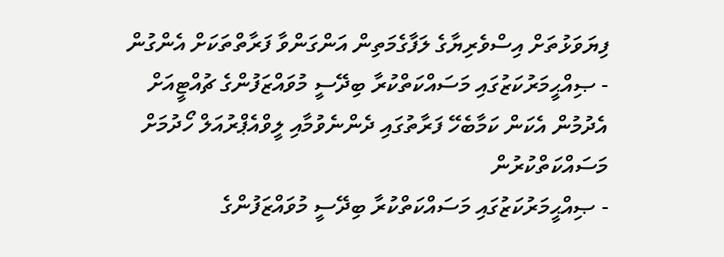ފިޔަވަޅުތަށް އިސްވެރިޔާގެ ލަފާގެމަތިން އަންގަންވާ ފަރާތްތަކަށް އެންގުން
- ޞިއްޙީމަރުކަޒުގައި މަސައްކަތްކުރާ ބިދޭސީ މުވައްޒަފުންގެ ޗުއްޓީއަށް އެދުމުން އެކަން ކަމާބެހޭ ފަރާތުގައި ދެންނެވުމާއި ލީވްއެޕްރުއަލް ހޯދުމަށް މަސައްކަތްކުރުން
- ޞިއްޙީމަރުކަޒުގައި މަސައްކަތްކުރާ ބިދޭސީ މުވައްޒަފުންގެ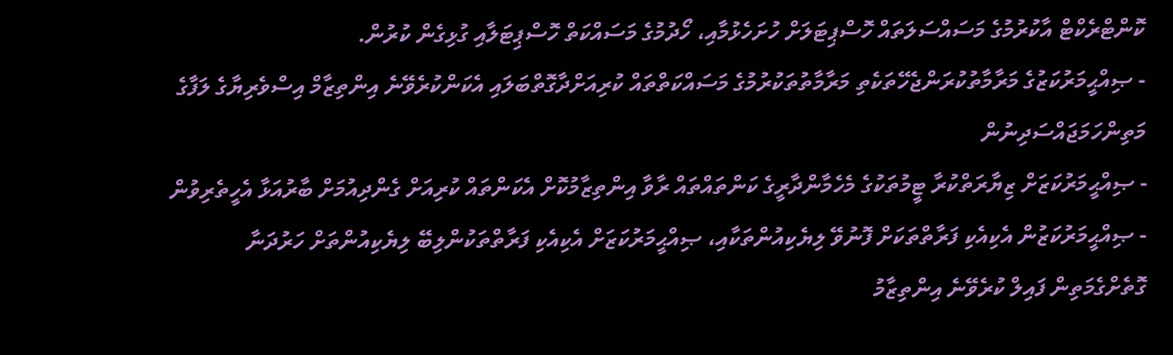ކޮންޓްރެކްޓް އާކުރުމުގެ މަސައްސަލަތައް ހޮސްޕިޓަލަށް ހުށަހެޅުމާއި، ހޯދުމުގެ މަސައްކަތް ހޮސްޕިޓަލާއި ގުޅިގެން ކުރުން.
- ޞިއްޙީމަރުކަޒުގެ މަރާމާތުކުރަންޖެހޭތަކެތި މަރާމާތުތަކުރުމުގެ މަސައްކަތްތައް ކުރިއަށްދާގޮތްބަލައި އެކަންކުރެވޭނެ އިންތިޒާމް އިސްވެރިޔާގެ ލަފާގެ މަތިންހަމަޖައްސަދިނުން
- ޞިއްޙީމަރުކަޒަށް ޒިޔާރަތްކުރާ ޓީމުތަކުގެ މެހެމާންދާރީގެ ކަންތައްތައް ރާވާ އިންތިޒާމުކޮށް އެކަންތައް ކުރިއަށް ގެންދިއުމަށް ބާރުއަޅާ އެހީތެރިވުން
- ޞިއްޙީމަރުކަޒުން އެކިއެކި ފަރާތްތަކަށް ފޮނުވޭ ލިޔެކިއުންތަކާއި، ޞިއްޙީމަރުކަޒަށް އެކިއެކި ފަރާތްތަކުންލިބޭ ލިޔެކިއުންތަށް ހަރުދަނާ ގޮތެށްގެމަތިން ފައިލް ކުރެވޭނެ އިންތިޒާމު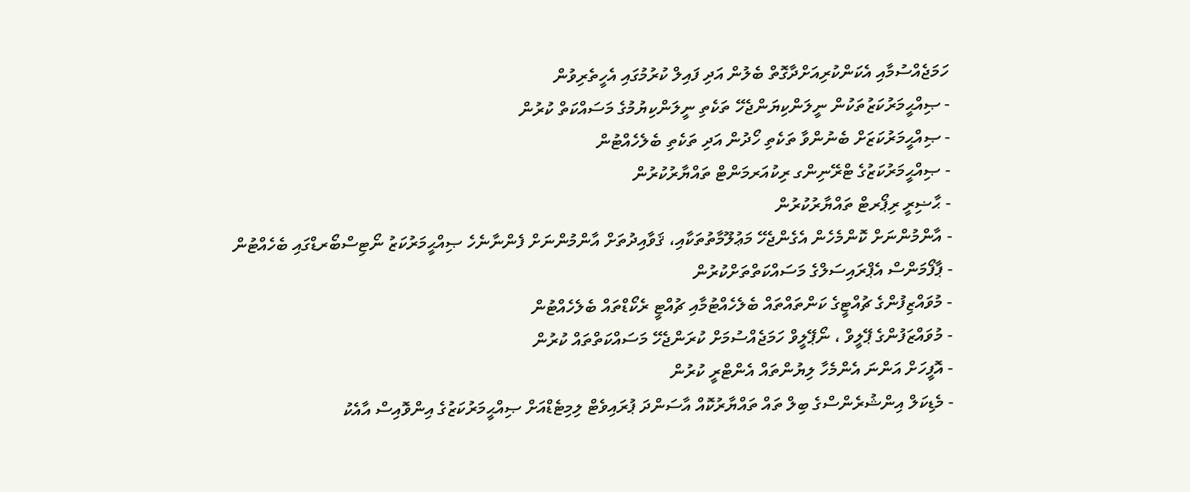ހަމަޖެއްސުމާއި އެކަންކުރިއަށްދާގޮތް ބެލުން އަދި ފައިލް ކުރުމުގައި އެހީތެރިވުން
- ޞިއްޙީމަރުކަޒުތަކުން ނީލަންކިޔަންޖެހޭ ތަކެތި ނީލަންކިޔުމުގެ މަސައްކަތް ކުރުން
- ޞިއްޙީމަރުކަޒަށް ބެނުންވާ ތަކެތި ހޯދުން އަދި ތަކެތި ބެލެހެއްޓުން
- ޞިއްޙީމަރުކަޒުގެ ޓްރޭނިންގ ރިކުއަރމަންޓް ތައްޔާރުކުރުން
- ޙާޟިރީ ރިޕޯރޓް ތައްޔާރުކުރުން
- އާންމުންނަށް ކޮންމެހެން އެގެންޖެހޭ މަޢުލޫމާތުތަކާއި، ޤަވާއިދުތަށް އާންމުންނަށް ފެންނާނެހެ ޞިއްޙީމަރުކަޒު ނޯޓިސްބޯރޑްގައި ބެހެއްޓުން
- ޕާފޯމަންސް އެޕްރައިސަލްގެ މަސައްކަތްތަށްކުރުން
- މުވައްޒިފުންގެ ޗުއްޓީގެ ކަންތައްތައް ބެލެހެއްޓުމާއި ޗުއްޓީ ރެކޯޑްތައް ބެލެހެއްޓުން
- މުވައްޒަފުންގެ ޕޭލީވް ، ނޯޕޭލީވް ހަމަޖެއްސުމަށް ކުރަންޖެހޭ މަސައްކަތްތައް ކުރުން
- އޮފީހަށް އަންނަ އެންމެހާ ލިޔުންތައް އެންޓްރީ ކުރުން
- މެޑިކަލް އިންޝުރެންސްގެ ބިލް ތައް ތައްޔާރުކޮއް އާސަންދަ ޕުރައިވެޓް ލިމިޓެޑްއަށް ޞިއްޙީމަރުކަޒުގެ އިންވޮއިސް އާއެކު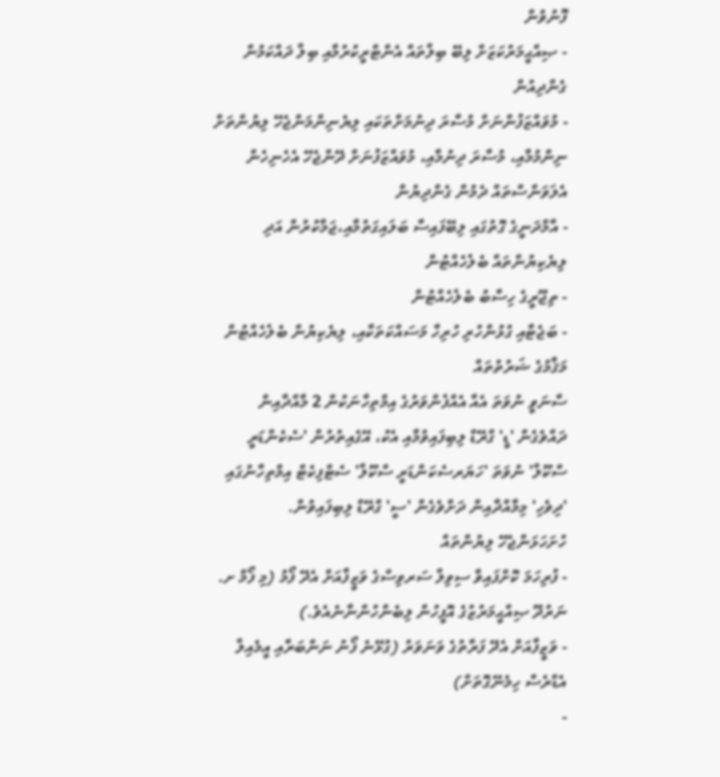ފޮނުވުން
- ޞިއްޙީމަރުކަޒަށް ލިބޭ ބިލްތައް އެންޓްރީކުރުމާއި ބިލް ދައްކަމުން ގެންދިއުން
- މުވައްޒަފުންނަށް މުސާރަ ދިނުމަށްތަކައި ލިޔެނިންމަންޖެހޭ ލިޔުންތަށް ނިންމުމާއި، މުސާރަ ދިނުމާއި، މުވައްޒަފުނަށް ދޭންޖެހޭ އެހެނިހެން އެލަވަންސްތައް ދެމުން ގެންދިޔުން
- އާމްދަނީގެ ގޮތުގައި ލިބޭފައިސާ ބަލައިގަތުމާއި،ޖަމާކުރުން އަދި ލިޔެކިޔުންތައް ބެލެހެއްޓުން
- ތިޖޫރީގެ ހިސާބު ބެލެހެއްޓުން
- ބަޖެޓާއި ގުޅުންހުރި ހުރިހާ މަސައްކަތަކާއި، ލިޔެކިޔުން ބެލެހެއްޓުން
މަޤާމުގެ ޝަރުތުތައް
ސާނަވީ ނުވަތަ އެއާ އެއްފެންވަރުގެ އިމްތިހާނަކުން 2 މާއްދާއިން ދައްވެގެން 'ޑީ' ގްރޭޑް ލިބިފައިވުމާއި އެކު، އޭގެއިތުރުން 'ސެކެންޑަރީ ސްކޫލް' ނުވަތަ 'ހަޔަރސެކަންޑަރީ ސްކޫލް' ސެޓްފިކެޓް އިމްތިހާނުގައި 'ދިވެހި' މިމާއްދާއިން ދަށްވެގެން 'ސީ' ގްރޭޑް ލިބިފައިވުން.
ހުށަހަޅަންޖެހޭ ލިޔުންތައް
- ފުރިހަމަ ކޮށްފައިވާ ސިވިލް ސަރވިސްގެ ވަޒީފާއަށް އެދޭ ފޯމު (މި ފޯމް ށ. ނަރުދޫ ޞިއްޙީމަރުޒުގެ އޮފީހުން ލިބެންހުންނާނެއެވެ.)
- ވަޒީފާއަށް އެދޭ ފަރާތުގެ ވަނަވަރު (ގުޅޭނެ ފޯނު ނަންބަރާއި އީމެއިލް އެޑްރެސް ހިމެނޭގޮތަށް)
-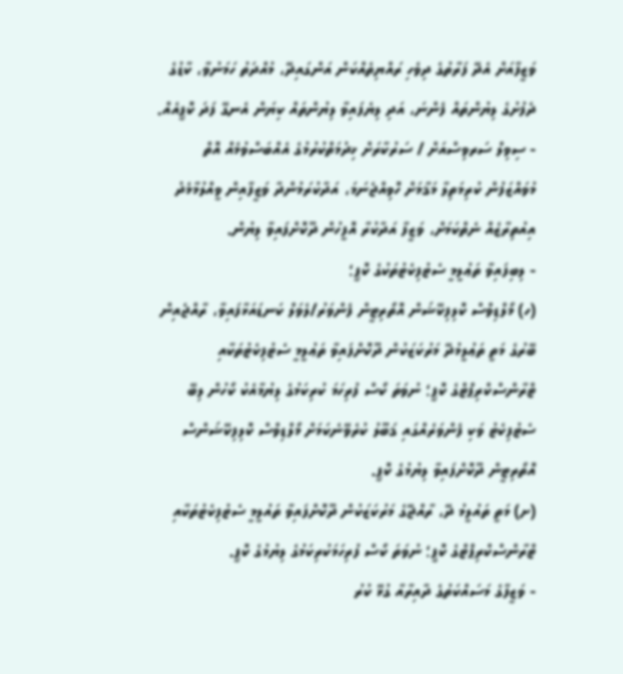ވަޒީފާއަށް އެދޭ ފަރާތުގެ ދިވެހި ރައްޔިތެއްކަން އަންގައިދޭ، މުއްދަތު ހަމަނުވާ، ކާޑުގެ ދެފުށުގެ ލިޔުންތައް ފެންނަ، އަދި ލިޔެފައިވާ ލިޔުންތައް ކިޔަން އެނގޭ ފަދަ ކޮޕީއެއް.
- ސިވިލް ސަރވިސްއަށް / ސަރުކާރަށް ޚިދުމަތްކުރުމުގެ އެއްބަސްވުމެއް އޮތް މުވައްޒަފުން ކުރިމަތިލާ މަޤާމަށް ހޮވިއްޖެނަމަ، އަދާކުރަމުންދާ ވަޒީފާއިން ވީއްލުމާމެދު އިއުތިރާޒެއް ނެތްކަމަށް، ވަޒީފާ އަދާކުރާ އޮފީހުން ދޫކޮށްފައިވާ ލިޔުން.
- ލިބިފައިވާ ތަޢުލީމީ ސެޓުފިކެޓުތަކުގެ ކޮޕީ؛
(ހ) މޯލްޑިވްސް ކޮލިފިކޭޝަން އޮތޯރިޓީން ފެންވަރު/ލެވަލް ކަނޑައަޅާފައިވާ، ރާއްޖެއިން ބޭރުގެ މަތީ ތަޢުލީމުދޭ މަރުކަޒަކުން ދޫކޮށްފައިވާ ތަޢުލީމީ ސެޓުފިކެޓުތަކާއި ޓްރާންސްކްރިޕްޓްގެ ކޮޕީ؛ ނުވަތަ ކޯސް ފުރިހަމަ ކުރިކަމުގެ ލިޔުމާއެކު ކޯހުން ލިބޭ ސެޓުފިކެޓު ވަކި ފެންވަރެއްގައި ޤަބޫލު ކުރެވޭނެކަމަށް މޯލްޑިވްސް ކޮލިފިކޭޝަންސް އޮތޯރިޓީން ދޫކޮށްފައިވާ ލިޔުމުގެ ކޮޕީ.
(ށ) މަތީ ތައުލީމު ދޭ، ރާއްޖޭގެ މަރުކަޒަކުން ދޫކޮށްފައިވާ ތައުލީމީ ސެޓުފިކެޓުތަކާއި ޓްރާންސްކްރިޕްޓްގެ ކޮޕީ؛ ނުވަތަ ކޯސް ފުރިހަމަކުރިކަމުގެ ލިޔުމުގެ ކޮޕީ.
- ވަޒީފާގެ މަސައްކަތުގެ ދާއިރާއާ ގުޅޭ ކުރު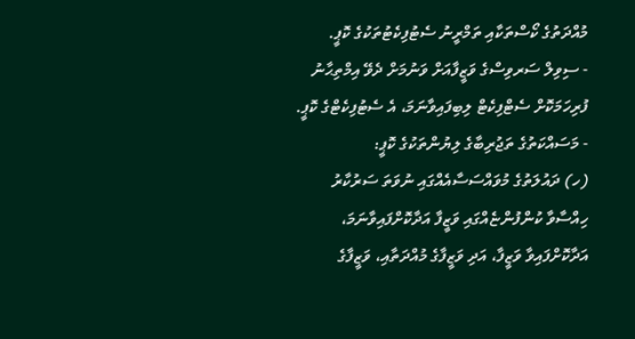މުއްދަތުގެ ކޯސްތަކާއި ތަމްރީނު ސެޓުފިކެޓުތަކުގެ ކޮޕީ.
- ސިވިލް ސަރވިސްގެ ވަޒީފާއަށް ވަނުމަށް ދެވޭ އިމްތިޙާނު ފުރިހަމަކޮށް ސެޓްފިކެޓް ލިބިފައިވާނަމަ، އެ ސެޓުފިކެޓްގެ ކޮޕީ.
- މަސައްކަތުގެ ތަޖުރިބާގެ ލިޔުންތަކުގެ ކޮޕީ:
(ހ) ދައުލަތުގެ މުވައްސަސާއެއްގައި ނުވަތަ ސަރުކާރު ހިއްސާވާ ކުންފުންޏެއްގައި ވަޒީފާ އަދާކޮށްފައިވާނަމަ، އަދާކޮށްފައިވާ ވަޒީފާ، އަދި ވަޒީފާގެ މުއްދަތާއި، ވަޒީފާގެ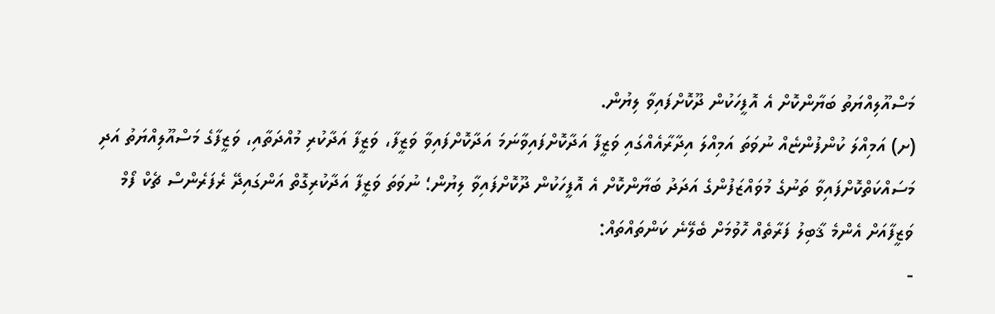މަސްއޫލިއްޔަތު ބަޔާންކޮށް އެ އޮފީހަކުން ދޫކޮށްފައިވާ ލިޔުން.
(ށ) އަމިއްލަ ކުންފުންޏެއް ނުވަތަ އަމިއްލަ އިދާރާއެއްގައި ވަޒީފާ އަދާކޮށްފައިވާނަމަ އަދާކޮށްފައިވާ ވަޒީފާ، ވަޒީފާ އަދާކުރި މުއްދަތާއި، ވަޒީފާގެ މަސްއޫލިއްޔަތު އަދި މަސައްކަތްކޮށްފައިވާ ތަނުގެ މުވައްޒަފުންގެ އަދަދު ބަޔާންކޮށް އެ އޮފީހަކުން ދޫކޮށްފައިވާ ލިޔުން؛ ނުވަތަ ވަޒީފާ އަދާކުރިގޮތް އަންގައިދޭ ރެފަރެންސް ޗެކް ފޯމް
ވަޒީފާއަށް އެންމެ ޤާބިލު ފަރާތެއް ހޮވުމަށް ބެލޭނެ ކަންތައްތައް:
-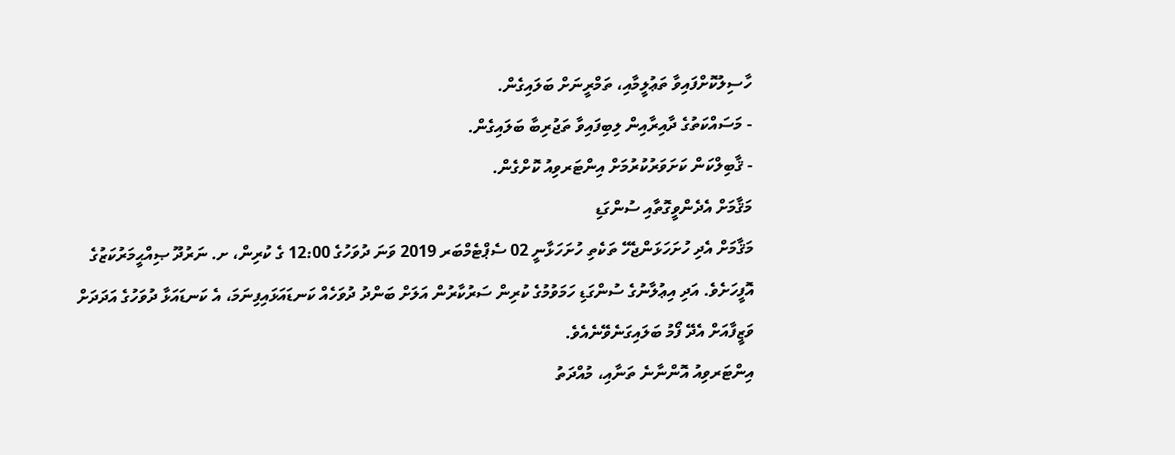ހާސިލުކޮށްފައިވާ ތަޢުލީމާއި، ތަމްރީނަށް ބަލައިގެން.
- މަސައްކަތުގެ ދާއިރާއިން ލިބިފައިވާ ތަޖުރިބާ ބަލައިގެން.
- ޤާބިލްކަން ކަށަވަރުކުރުމަށް އިންޓަރވިއު ކޮށްގެން.
މަޤާމަށް އެދެންވީގޮތާއި ސުންގަޑި
މަޤާމަށް އެދި ހުށަހަޅަންޖެހޭ ތަކެތި ހުށަހަޅާނީ 02 ސެޕްޓެމްބަރ 2019 ވަނަ ދުވަހުގެ 12:00 ގެ ކުރިން، ށ. ނަރުދޫ ޞިއްޙީމަރުކަޒުގެ އޮފީހަށެވެ. އަދި އިޢުލާނުގެ ސުންގަޑި ހަމަވުމުގެ ކުރިން ސަރުކާރުން އަލަށް ބަންދު ދުވަހެއް ކަނޑައަޅައިފިނަމަ، އެ ކަނޑައަޅާ ދުވަހުގެ އަދަދަށް ވަޒީފާއަށް އެދޭ ފޯމު ބަލައިގަނެވޭނެއެވެ.
އިންޓަރވިއު އޮންނާނެ ތަނާއި، މުއްދަތު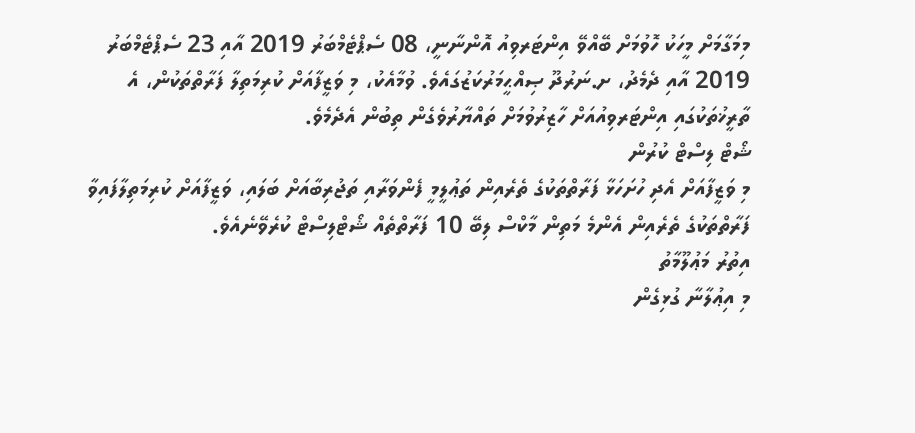މިމަގާމަށް މީހަކު ހޮވުމަށް ބޭއްވޭ އިންޓަރވިއު އޮންނާނީ، 08 ސެޕްޓެމްބަރު 2019 އާއި 23 ސެޕްޓެމްބަރު 2019 އާއި ދެމެދު، ށ.ނަރުދޫ ޞިއްޙީމަރުކަޒުގައެވެ. ވުމާއެކު، މި ވަޒީފާއަށް ކުރިމަތިލާ ފަރާތްތަކުން، އެ ތާރީޚުތަކުގައި އިންޓަރވިއުއަށް ހާޒިރުވުމަށް ތައްޔާރުވެގެން ތިބުން އެދެމެވެ.
ޝޯޓް ލިސްޓް ކުރުން
މި ވަޒީފާއަށް އެދި ހުށަހަޅާ ފަރާތްތަކުގެ ތެރެއިން ތަޢުލީމީ ފެންވަރާއި ތަޖުރިބާއަށް ބަލައި، ވަޒީފާއަށް ކުރިމަތިލާފައިވާ ފަރާތްތަކުގެ ތެރެއިން އެންމެ މަތިން މާކްސް ލިބޭ 10 ފަރާތްތެއް ޝޯޓްލިސްޓް ކުރެވޭނެއެވެ.
އިތުރު މަޢުލޫމާތު
މި އިޢުލާނާ ގުޅިގެން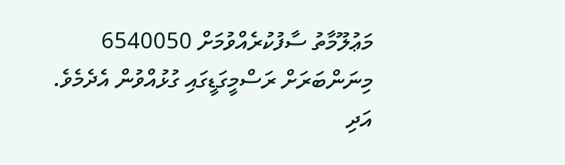މަޢުލޫމާތު ސާފުކުރެއްވުމަށް 6540050 މިނަންބަރަށް ރަސްމީގަޑީގައި ގުޅުއްވުން އެދެމެވެ. އަދި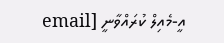އީ-މެއިލް ކުރައްވާނީ [email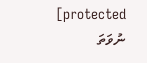protected] ނުވަތަ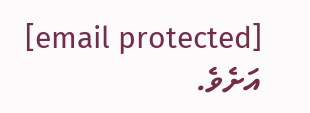[email protected] އަށެވެ.